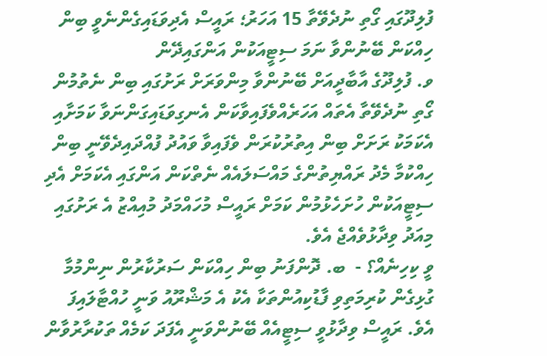ފުލިދޫގައި ގޯތި ނުދެވޭތާ 15 އަހަރު؛ ރައީސް އެދިވަޑައިގެންނެވީ ބިން ހިއްކަން ބޭނުންވާ ނަމަ ސިޓީއަކުން އަންގައިދޭން
ވ. ފުލިދޫގެ އާބާދީއަށް ބޭނުންވާ މިންވަރަށް ރަށުގައި ބިން ނެތުމުން ގޯތި ނުދެވޭތާ އެތައް އަހަރެއްވެފައިވާކަން އެނގިވަޑައިގަންނަވާ ކަމަށާއި އެކަމަކު ރަށަށް ބިން އިތުރުކުރަން ވެފައިވާ ވައުދު ފުއްދައިދެވޭނީ ބިން ހިއްކުމާ މެދު ރައްޔިތުންގެ މައްސަލައެއް ނެތްކަން އަންގައި އެކަމަށް އެދި ސިޓީއަކުން ހުށަހެޅުމުން ކަމަށް ރައީސް މުހައްމަދު މުއިއްޒު އެ ރަށުގައި މިއަދު ވިދާޅުވެއްޖެ އެވެ.
ވީ ކިހިނެއް؟ -  ބ. ދޮންފަނު ބިން ހިއްކަން ސަރުކާރުން ނިންމުމާ ގުޅިގެން ކުރިމަތިވި ފާޑުކިއުންތަކާ އެކު އެ މަޝްރޫއު ވަނީ ހުއްޓާލައިފަ އެވެ. ރައީސް ވިދާޅުވީ ސިޓީއެއް ބޭނުންވަނީ އެފަދަ ކަމެއް ތަކުރާރުވާން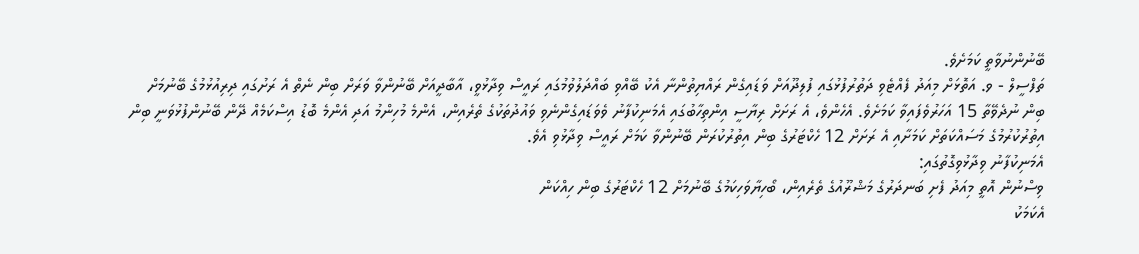ބޭނުންނުވާތީ ކަމަށެވެ.
ތަފްސީލް - ވ. އަތޮޅަށް މިއަދު ފެއްޓެވި ދަތުރުފުޅުގައި ފުލިދޫއަށް ވަޑައިގެން ރައްޔިތުންނާ އެކު ބޭއްވި ބައްދަލުވުމުގައި ރައީސް ވިދާޅުވީ، އާބާދީއަށް ބޭނުންވާ ވަރަށް ބިން ނެތް އެ ރަށުގައި ދިރިއުޅުމުގެ ބޭނުމަށް ބިން ނުދެވޭތާ 15 އަހަރުވެފައިވާ ކަމަށެވެ. އެހެންވެ، އެ ރަށަށް ރިޔާސީ އިންތިހާބުގައި އެމަނިކުފާނު ވެވަޑައިގެންނެވި ވައުދުތަކުގެ ތެރެއިން، އެންމެ މުހިންމު އަދި އެންމެ ބޮޑު އިސްކަމެއް ދޭން ބޭނުންފުޅުވަނީ ބިން އިތުރުކުރުމުގެ މަސައްކަތަށް ކަމަށާއި އެ ރަށަށް 12 ހެކްޓަރުގެ ބިން އިތުރުކުރަން ބޭނުންވާ ކަމަށް ރައީސް ވިދާޅުވި އެވެ.
އެމަނިކުފާނު ވިދާޅުވިގޮތުގައި:
ވިސްނުން އޮތީ މިއަދު ފެށި ބަނދަރުގެ މަޝްރޫއުގެ ތެރެއިން، ބޯހިޔާވަހިކަމުގެ ބޭނުމަށް 12 ހެކްޓަރުގެ ބިން ހިއްކަން
އެކަމަކު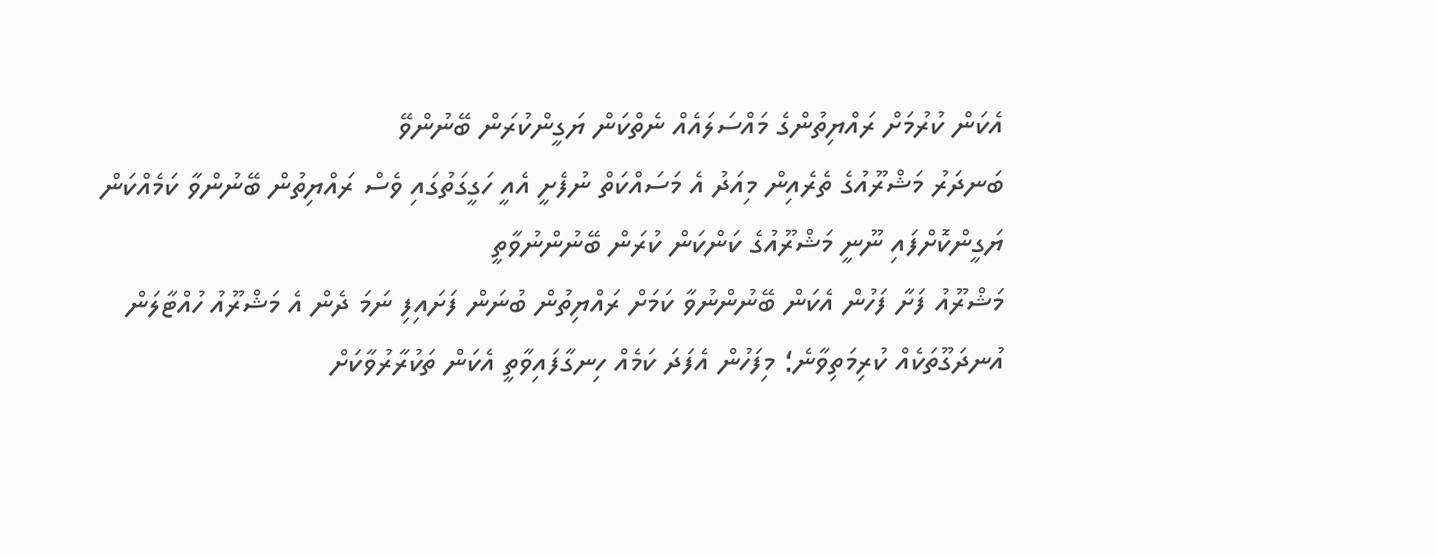އެކަން ކުރުމަށް ރައްޔިތުންގެ މައްސަލައެއް ނެތްކަން ޔަގީންކުރަން ބޭނުންވޭ
ބަނދަރު މަޝްރޫއުގެ ތެރެއިން މިއަދު އެ މަސައްކަތް ނުފެށީ އެއީ ހަގީގަތުގައި ވެސް ރައްޔިތުން ބޭނުންވާ ކަމެއްކަން ޔަގީންކޮށްފައި ނޫނީ މަޝްރޫއުގެ ކަންކަން ކުރަން ބޭނުންނުވާތީ
މަޝްރޫއު ފަށާ ފަހުން އެކަން ބޭނުންނުވާ ކަމަށް ރައްޔިތުން ބުނަން ފަށައިފި ނަމަ ދެން އެ މަޝްރޫއު ހުއްޓާލަން އުނދަގޫތަކެއް ކުރިމަތިވާނެ؛ މިފަހުން އެފަދަ ކަމެއް ހިނގާފައިވާތީ އެކަން ތަކުރާރުވާކަށް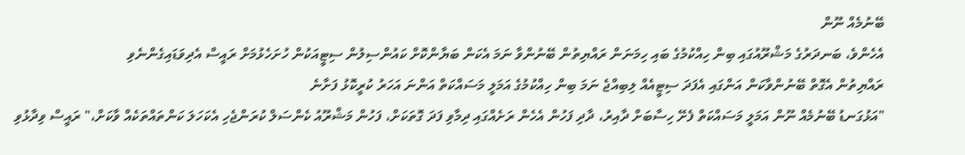ބޭނުމެއް ނޫން
އެހެންވެ، ބަނދަރުގެ މަޝްރޫއުގައި ބިން ހިއްކުމުގެ ބައި ހިމަނަން ރައްޔިތުން ބޭނުންވާ ނަމަ އެކަން ބަޔާންކޮށް ކައުންސިލުން ސިޓީއަކުން ހުށަހެޅުމަށް ރައީސް އެދިވަޑައިގެންނެވި
ރައްޔިތުން އެގޮތް ބޭނުންވާކަން އަންގައި އެފަދަ ސިޓީއެއް ލިބިއްޖެ ނަމަ ބިން ހިއްކުމުގެ އަމަލީ މަސައްކަތް އަންނަ އަހަރު ކުރީކޮޅު ފަށާނެ
"އަޅުގަނޑު ބޭނުމެއް ނޫން އަމަލީ މަސައްކަތް ފެށޭ ހިސާބަށް ދާއިރު، ދާދި ފަހުން އެހެން ރަށެއްގައި ދިމާވި ފަދަ ގޮތަކަށް، ފަހުން މަޝްރޫއު ކެންސަލް ކުރަންޖެހި އެކަހަލަ ކަންތައްތަކެއް ވާކަށް،" ރައީސް ވިދާޅުވި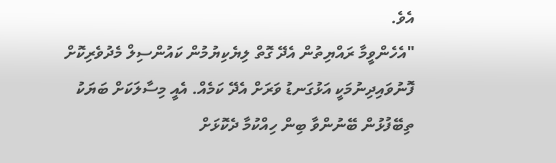އެވެ.
"އެހެންވީމާ ރައްޔިތުން އެދޭ ގޮތް ލިޔެކިޔުމުން ކައުންސިލް މެދުވެރިކޮށް ފޮނުވައިދިނުމަކީ އަޅުގަނޑު ވަރަށް އެދޭ ކަމެއް. އެއީ މިސާލަކަށް ބަޔަކު ތިބޭފުޅުން ބޭނުންވާ ބިން ހިއްކުމާ ދެކޮޅަށް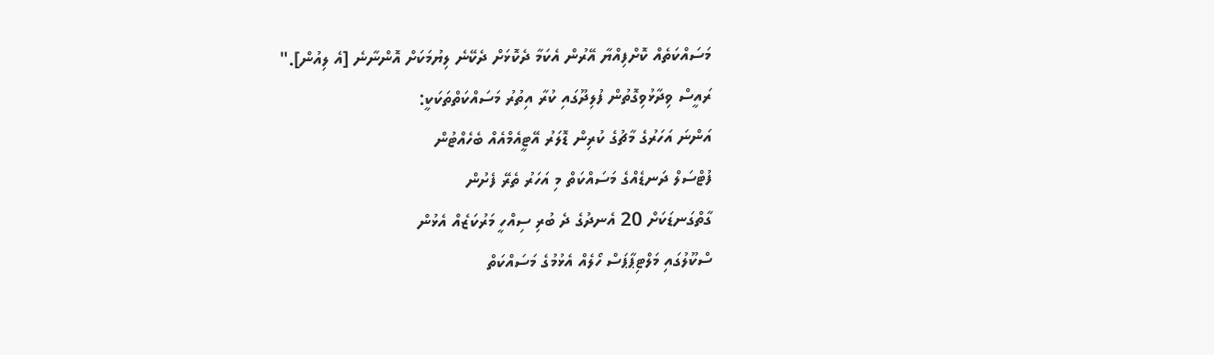މަސައްކަތެއް ކޮށްފިއްޔާ އޭރުން އެކަމާ ދެކޮޅަށް ދެކޭނެ ލިޔުމަކަށް އޮންނާނެ [އެ ލިއުން]."
ރައީސް ވިދާޅުވިގޮތުން ފުލިދޫގައި ކުރާ އިތުރު މަސައްކަތްތަކަކީ:
އަންނަ އަހަރުގެ މާޗުގެ ކުރިން ޑޮލަރު އޭޓީއެމްއެއް ބެހެއްޓުން
ފުޓްސަލް ދަނޑެއްގެ މަސައްކަތް މި އަހަރު ތެރޭ ފެށުން
ގާތްގަނޑަކަށް 20 އެނދުގެ ދެ ބުރި ސިއްހީ މަރުކަޒެއް އެޅުން
ސްކޫލުގައި މަލްޓިޕާޕަސް ހޯލެއް އެޅުމުގެ މަސައްކަތް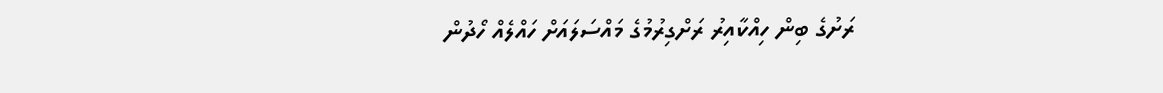ރަށުގެ ބިން ހިއްކާއިރު ރަށްގިރުމުގެ މައްސަލައަށް ހައްލެއް ހޯދުން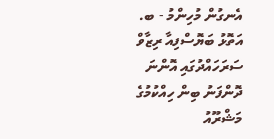އެނގުން މުހިންމު - ބ. އަތޮޅު ބަޔޮސްފިއާ ރިޒާވް ސަރަހައްދުގައި އޮންނަ ދޮންފަނު ބިން ހިއްކުމުގެ މަޝްރޫއު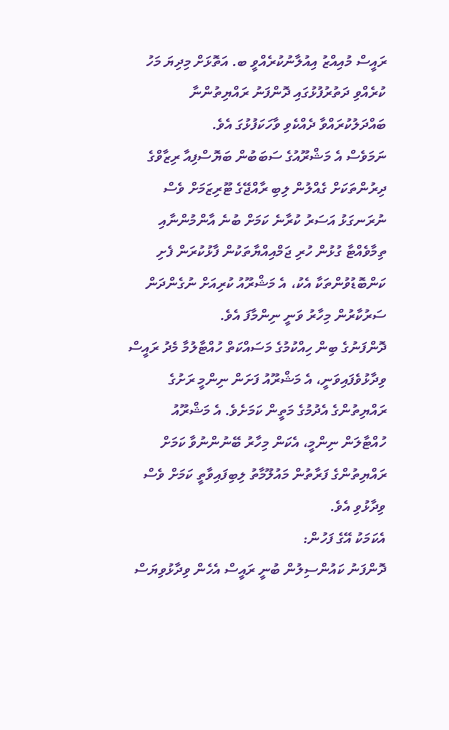ރައީސް މުއިއްޒު އިއުލާނުކުރެއްވީ ބ. އަތޮޅަށް މިދިޔަ މަހު ކުރެއްވި ދަތުރުފުޅުގައި ދޮންފަނު ރައްޔިތުންނާ ބައްދަލުކުރައްވާ ދެއްކެވި ވާހަކަފުޅުގަ އެވެ.
ނަމަވެސް އެ މަޝްރޫއުގެ ސަބަބުން ބަޔޮސްފިއާ ރިޒާވްގެ ދިރުންތަކަށް ގެއްލުން ލިބި ރާއްޖޭގެ ޓޫރިޒަމަށް ވެސް ނުރަނގަޅު އަސަރު ކުރާނެ ކަމަށް ބުނެ އާންމުންނާއި ތިމާވެއްޓާ ގުޅުން ހުރި ޖަމްއިއްޔާތަކުން ފާޅުކުރަން ފެށި ކަންބޮޑުވުންތަކާ އެކު، އެ މަޝްރޫއު ކުރިއަށް ނުގެންދަން ސަރުކާރުން މިހާރު ވަނީ ނިންމާފަ އެވެ.
ދޮންފަނުގެ ބިން ހިއްކުމުގެ މަސައްކަތް ހުއްޓާލުމާ މެދު ރައީސް ވިދާޅުވެފައިވަނީ، އެ މަޝްރޫއު ފަށަން ނިންމީ ރަށުގެ ރައްޔިތުންގެ އެދުމުގެ މަތީން ކަމަށެވެ. އެ މަޝްރޫއު ހުއްޓާލަން ނިންމީ، އެކަން މިހާރު ބޭނުންނުވާ ކަމަށް ރައްޔިތުންގެ ފަރާތުން މައުލޫމާތު ލިބިފައިވާތީ ކަމަށް ވެސް ވިދާޅުވި އެވެ.
އެކަމަކު އޭގެ ފަހުން:
ދޮންފަނު ކައުންސިލުން ބުނީ ރައީސް އެހެން ވިދާޅުވިޔަސް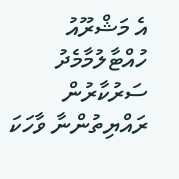އެ މަޝްރޫއު ހުއްޓާލުމާމެދު ސަރުކާރުން ރައްޔިތުންނާ ވާހަކަ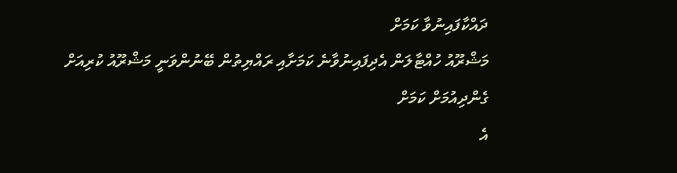ދައްކާފައިނުވާ ކަމަށް
މަޝްރޫއު ހުއްޓާލަން އެދިފައިނުވާނެ ކަމަށާއި ރައްޔިތުން ބޭނުންވަނީ މަޝްރޫއު ކުރިއަށް ގެންދިއުމަށް ކަމަށް
އެ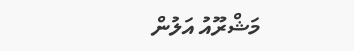މަޝްރޫއު އަލުން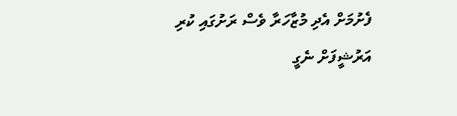ފެށުމަށް އެދި މުޒާހަރާ ވެސް ރަށުގައި ކުރި
އަރުޝީފަށް ނެގީ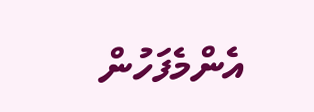އެންމެފަހުން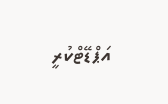އަޕްޑޭޓްކުރީ